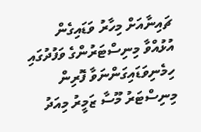ޗައިނާއަށް މިހާރު ވަޑައިގެން އުޅުއްވާ މިނިސްޓަރުންގެ ވަފުދުގައި ހިމެނިވަޑައިގަންނަވާ ފޮރިން މިނިސްޓަރު މޫސާ ޒަމީރު މިއަދު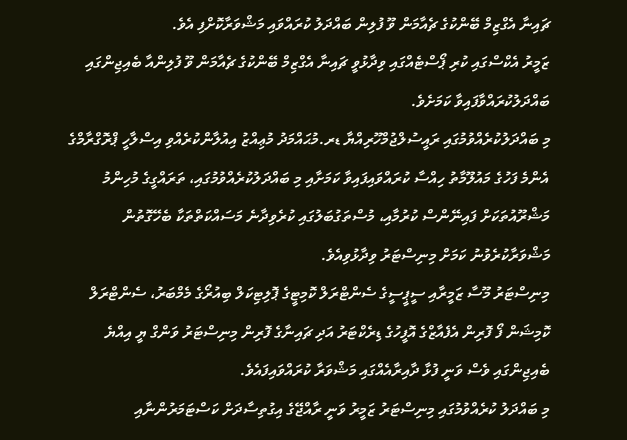ޗައިނާ އެގްޒިމް ބޭންކުގެ ޗެއާމަން ވޫ ފުލިން ބައްދަލު ކުރައްވައި މަޝްވަރާކޮށްފި އެވެ.
ޒަމީރު އެކްސްގައި ކުރި ޕޯސްޓެއްގައި ވިދާޅުވީ ޗައިނާ އެގްޒިމް ބޭންކުގެ ޗެއާމަން ވޫ ފުލިންއާ ބެއިޖިންގައި ބައްދަލުކުރައްވާފައިވާ ކަމަށެވެ.
މި ބައްދަލުކުރެއްވުމުގައި ރައީސުލްޖުމްހޫރިއްޔާ ޑރ.މުޙައްމަދު މުޢިއްޒު އިއުލާންކުރެއްވި އިސްލާހީ ޕްރޮގްރާމްގެ އެންމެ ފަހުގެ މައުލޫމާތު ހިއްސާ ކުރައްވައިފައިވާ ކަމަށާއި މި ބައްދަލުކުރެއްވުމުގައި، ތަރައްގީގެ މުހިންމު މަޝްރޫއުތަކަށް ފައިނޭންސް ކުރުމާއި، މުސްތަގުބަލުގައި ކުރެވިދާނެ މަސައްކަތްތަކާ ބެހޭގޮތުން މަޝްވަރާކުރެވުނު ކަމަށް މިނިސްޓަރު ވިދާޅުވިއެވެ.
މިނިސްޓަރު މޫސާ ޒަމީރާއި ސީޕީސީގެ ސެންޓްރަލް ކޮމިޓީގެ ޕޮލިޓިކަލް ބިއުރޯގެ މެމްބަރު، ސެންޓްރަލް ކޮމިޝަން ފޯ ފޮރިން އެފެއާޒްގެ އޮފީހުގެ ޑިރެކްޓަރު އަދި ޗައިނާގެ ފޮރިން މިނިސްޓަރު ވަންގް ޔީ އިއްޔެ ބެއިޖިންގައި ވެސް ވަނީ ފުޅާ ދާއިރާއެއްގައި މަޝްވަރާ ކުރައްވައިފައެވެ.
މި ބައްދަލު ކުރެއްވުމުގައި މިނިސްޓަރު ޒަމީރު ވަނީ ރާއްޖޭގެ އިގުތިސާދަށް ކަސްޓަމަރުންނާއި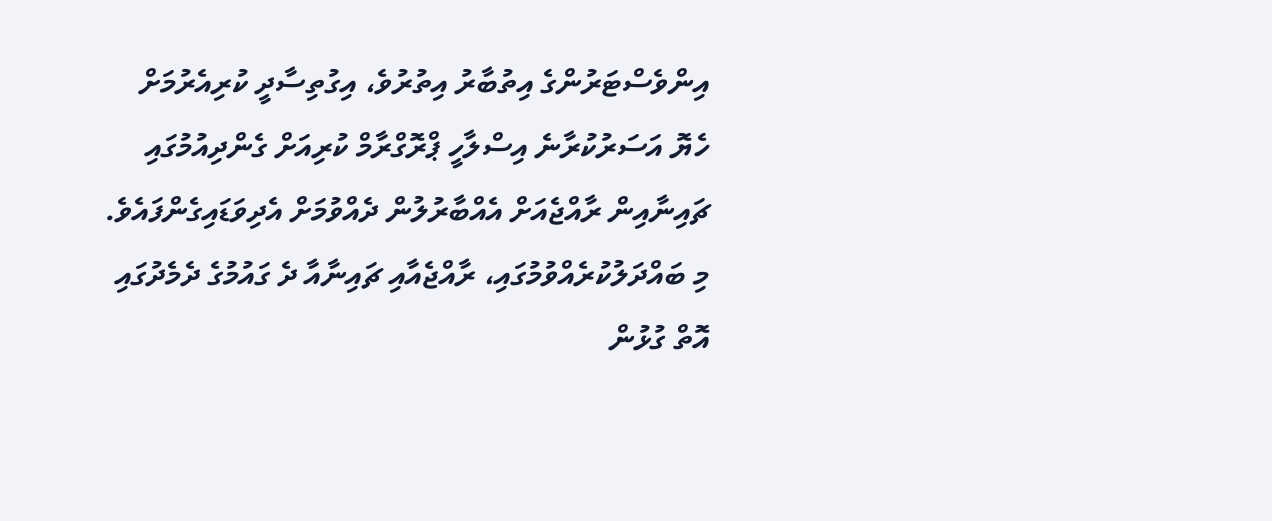އިންވެސްޓަރުންގެ އިތުބާރު އިތުރުވެ، އިގުތިސާދީ ކުރިއެރުމަށް ހެޔޮ އަސަރުކުރާނެ އިސްލާހީ ޕްރޮގްރާމް ކުރިއަށް ގެންދިއުމުގައި ޗައިނާއިން ރާއްޖެއަށް އެއްބާރުލުން ދެއްވުމަށް އެދިވަޑައިގެންފައެވެ.
މި ބައްދަލުކުރެއްވުމުގައި، ރާއްޖެއާއި ޗައިނާއާ ދެ ގައުމުގެ ދެމެދުގައި އޮތް ގުޅުން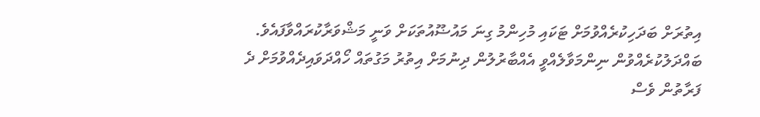އިތުރަށް ބަދަހިކުރެއްވުމަށް ޓަކައި މުހިންމު ގިނަ މައުޟޫއުތަކަށް ވަނީ މަޝްވަރާކުރައްވާފައެވެ.
ބައްދަލުކުރެއްވުން ނިންމަވާލެއްވީ އެއްބާރުލުން ދިނުމަށް އިތުރު މަގުތައް ހޯއްދަވައިދެއްވުމަށް ދެ ފަރާތުން ވެސް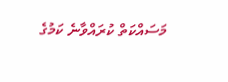މަސައްކަތް ކުރައްވާނެ ކަމުގެ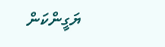ޔަގީންކަން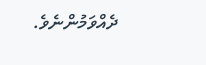ދެއްވަމުންނެވެ.